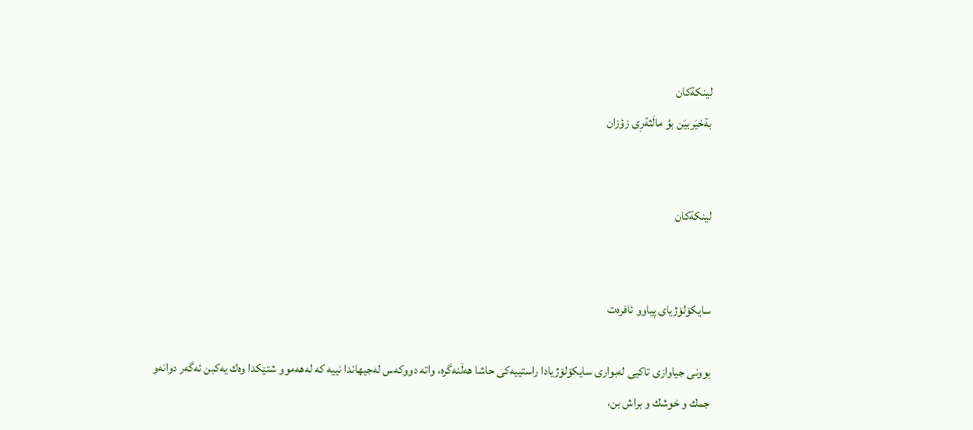لينكةكان
بةخيَربيَن بؤ مالَثةرِى زؤزان


لينكةكان


سایکۆلۆژیای پیاوو ئافره‌ت

بوونى جیاوازى تاكیى له‌بوارى سایكۆلۆژیادا راستییه‌كى حاشا هه‌ڵنه‌گره‌، واته‌ دووكه‌س له‌جیهاندا نییه‌ كه‌ له‌هه‌موو شتێكدا وه‌ك یه‌كبن ئه‌گه‌ر دوانه‌و جمك و خوشك و براش بن،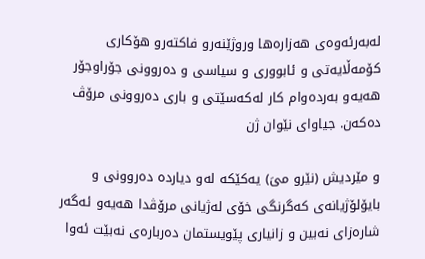له‌به‌رئه‌وه‌ى هه‌زاره‌ها وروژێنه‌رو فاكته‌رو هۆكارى كۆمه‌ڵایه‌تى و ئابوورى و سیاسى و ده‌روونى جۆراوجۆر هه‌یه‌و به‌رده‌وام كار له‌كه‌سێتى و بارى ده‌روونى مرۆڤ ده‌كه‌ن. جیاواى نێوان ژن

و مێردیش (نێرو مىَ) یه‌كێكه‌ له‌و دیارده‌ ده‌روونى و بایۆلۆژیانه‌ى كه‌گرنگى خۆی له‌ژیانى مرۆڤدا هه‌یه‌و ئه‌گه‌ر شاره‌زاى نه‌بین و زانیارى پێویستمان ده‌رباره‌ى نه‌بێت ئه‌وا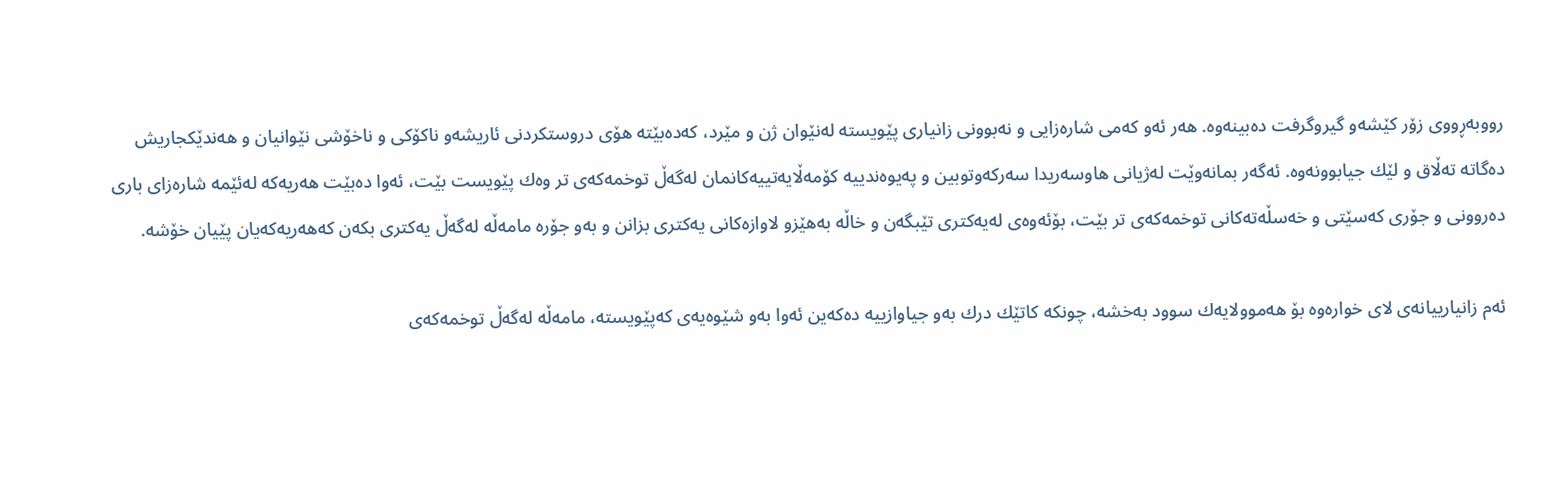رووبه‌ڕووى زۆر كێشه‌و گیروگرفت ده‌بینه‌وه‌. هه‌ر ئه‌و كه‌مى شاره‌زایى و نه‌بوونى زانیارى پێویسته‌ له‌نێوان ژن و مێرد، كه‌ده‌بێته‌ هۆى دروستكردنى ئاریشه‌و ناكۆكى و ناخۆشى نێوانیان و هه‌ندێكجاریش ده‌گاته‌ ته‌ڵاق و لێك جیابوونه‌وه‌. ئه‌گه‌ر بمانه‌وێت له‌ژیانى هاوسه‌ریدا سه‌ركه‌وتوبین و په‌یوه‌ندییه‌ كۆمه‌ڵایه‌تییه‌كانمان له‌گه‌ڵ توخمه‌كه‌ى تر وه‌ك پێویست بێت، ئه‌وا ده‌بێت هه‌ریه‌كه‌ له‌ئێمه‌ شاره‌زاى بارى ده‌روونى و جۆرى كه‌سێتى و خه‌سڵه‌ته‌كانى توخمه‌كه‌ى تر بێت، بۆئه‌وه‌ى له‌یه‌كترى تێبگه‌ن و خاڵه‌ به‌هێزو لاوازه‌كانى یه‌كترى بزانن و به‌و جۆره‌ مامه‌ڵه‌ له‌گه‌ڵ یه‌كترى بكه‌ن كه‌هه‌ریه‌كه‌یان پێیان خۆشه‌.

ئه‌م زانیارییانه‌ى لاى خواره‌وه‌ بۆ هه‌موولایه‌ك سوود به‌خشه‌، چونكه‌ كاتێك درك به‌و جیاوازییه‌ ده‌كه‌ین ئه‌وا به‌و شێوه‌یه‌ى كه‌پێویسته‌، مامه‌ڵه‌ له‌گه‌ڵ توخمه‌كه‌ى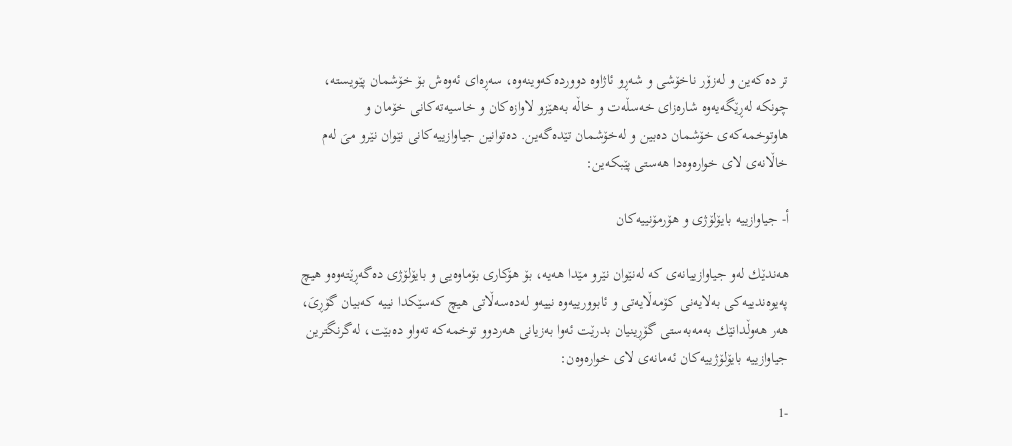تر ده‌كه‌ین و له‌زۆر ناخۆشى و شه‌ڕو ئاژاوه‌ دوورده‌كه‌وینه‌وه‌، سه‌ڕه‌اى ئه‌وه‌ش بۆ خۆشمان پێویسته‌، چونكه‌ له‌ڕێگه‌یه‌وه‌ شاره‌زاى خه‌سڵه‌ت و خاڵه‌ به‌هێزو لاوازه‌كان و خاسیه‌ته‌كانى خۆمان و هاوتوخمه‌كه‌ى خۆشمان ده‌بین و له‌خۆشمان تێده‌گه‌ین. ده‌توانین جیاوازییه‌كانى نێوان نێرو مىَ له‌م خاڵانه‌ى لاى خواره‌وه‌دا هه‌ستى پێبكه‌ین:

أ- جیاوازییه‌ بایۆلۆژى و هۆرمۆنییه‌كان

هه‌ندێك له‌و جیاوازییانه‌ى كه‌ له‌نێوان نێرو مێدا هه‌یه‌، بۆ هۆكارى بۆماوه‌یى و بایۆلۆژى ده‌گه‌ڕێته‌وه‌و هیچ په‌یوه‌ندییه‌كى به‌لایه‌نى كۆمه‌ڵایه‌تى و ئابوورییه‌وه‌ نییه‌و له‌ده‌سه‌ڵاتى هیچ كه‌سێكدا نییه‌ كه‌بیان گۆڕىَ، هه‌ر هه‌وڵدانێك به‌مه‌به‌ستى گۆڕینیان بدرێت ئه‌وا به‌زیانى هه‌ردوو توخمه‌كه‌ ته‌واو ده‌بێت، له‌گرنگترین جیاوازییه‌ بایۆلۆژییه‌كان ئه‌مانه‌ى لاى خواره‌وه‌ن:

-1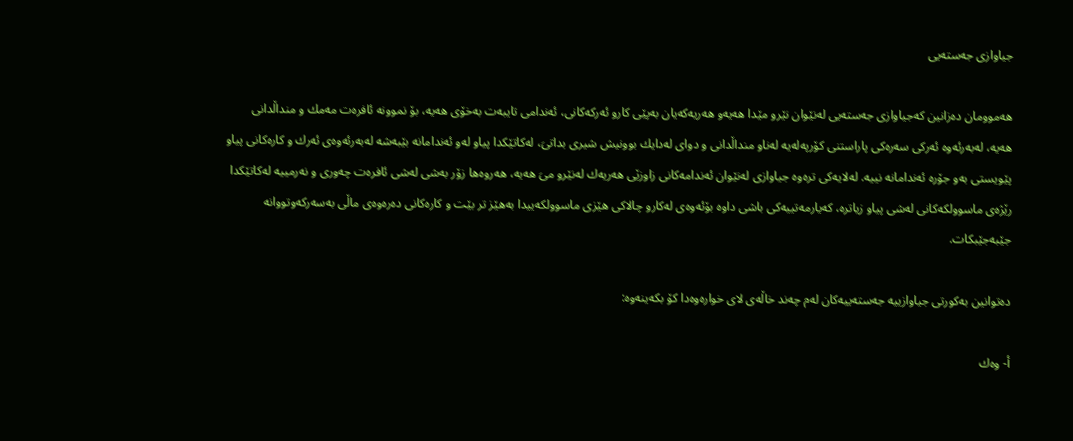جیاوازى جه‌سته‌یى

هه‌موومان ده‌زانین كه‌جیاوازى جه‌سته‌یى له‌نێوان نێرو مێدا هه‌یه‌و هه‌ریه‌كه‌یان به‌پێى كارو ئه‌ركه‌كانى، ئه‌ندامى تایبه‌ت به‌خۆى هه‌یه‌، بۆ نموونه‌ ئافره‌ت مه‌مك و منداڵدانى هه‌یه‌، له‌به‌رئه‌وه‌ ئه‌ركى سه‌ره‌كى پاراستنى كۆرپه‌له‌یه‌ له‌ناو منداڵدانى و دواى له‌دایك بوونیش شیرى بداتىَ، له‌كاتێكدا پیاو له‌و ئه‌ندامانه‌ بێبه‌شه‌ له‌به‌رئه‌وه‌ى ئه‌رك و كاره‌كانى پیاو پێویستى به‌و جۆره‌ ئه‌ندامانه‌ نییه‌. له‌لایه‌كى تره‌وه‌ جیاوازى له‌نێوان ئه‌ندامه‌كانى زاوزێى هه‌ریه‌ك له‌نێرو مىَ هه‌یه‌، هه‌روه‌ها زۆر به‌شى له‌شى ئافره‌ت چه‌وری و نه‌رمییه‌ له‌كاتێكدا رێژه‌ى ماسوولكه‌كانى له‌شى پیاو زیاتره‌، كه‌یارمه‌تییه‌كى باشى داوه‌ بۆئه‌وه‌ى له‌كارو چالاكى هێزى ماسوولكه‌ییدا به‌هێز تر بێت و كاره‌كانى ده‌ره‌وه‌ى ماڵى به‌سه‌ركه‌وتووانه‌ جێبه‌جێبكات.

ده‌توانین به‌كورتى جیاوازییه‌ جه‌سته‌ییه‌كان له‌م چه‌ند خاڵه‌ى لاى خواره‌وه‌دا كۆ بكه‌ینه‌وه‌:

أ- وه‌ك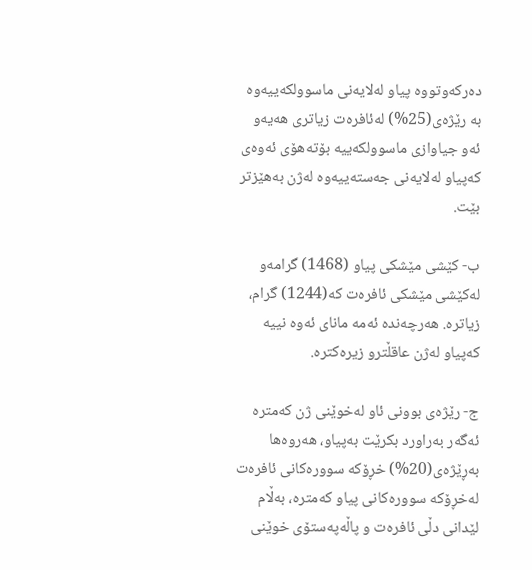ده‌ركه‌وتووه‌ پیاو له‌لایه‌نى ماسوولكه‌ییه‌وه‌ به‌ رێژه‌ى(25%) له‌ئافره‌ت زیاترى هه‌یه‌و ئه‌و جیاوازى ماسوولكه‌ییه‌ بۆته‌هۆى ئه‌وه‌ى كه‌پیاو له‌لایه‌نى جه‌سته‌ییه‌وه‌ له‌ژن به‌هێزتر بێت.

ب- كێشى مێشكى پیاو (1468) گرامه‌و له‌كێشى مێشكى ئافره‌ت كه‌(1244) گرام، زیاتره‌. هه‌رچه‌نده‌ ئه‌مه‌ ماناى ئه‌وه‌ نییه‌ كه‌پیاو له‌ژن عاقڵترو زیره‌كتره‌.

ج- رێژه‌ى بوونى ئاو له‌خوێنى ژن كه‌متره‌ ئه‌گه‌ر به‌راورد بكرێت به‌پیاو، هه‌روه‌ها به‌ڕێژه‌ى(20%) خڕۆكه‌ سووره‌كانى ئافره‌ت له‌خڕۆكه‌ سووره‌كانى پیاو كه‌متره‌، به‌ڵام لێدانى دڵى ئافره‌ت و پاڵه‌په‌ستۆى خوێنى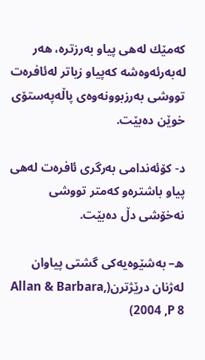كه‌مێك له‌هى پیاو به‌رزتره‌، هه‌ر له‌به‌رئه‌وه‌شه‌ كه‌پیاو زیاتر له‌ئافره‌ت تووشى به‌رزبوونه‌وه‌ى پاڵه‌په‌ستۆى خوێن ده‌بێت.

د- كۆئه‌ندامى به‌رگرى ئافره‌ت له‌هى پیاو باشتره‌و كه‌متر تووشى نه‌خۆشى دڵ ده‌بێت.

ه– به‌شێوه‌یه‌كى گشتى پیاوان له‌ژنان درێژترن(Allan & Barbara, 2004 ,P 8)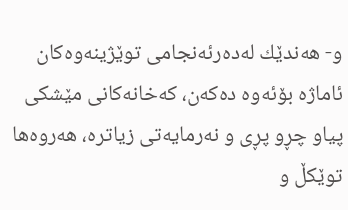و- هه‌ندێك له‌ده‌رئه‌نجامى توێژینه‌وه‌كان ئاماژه‌ بۆئه‌وه‌ ده‌كه‌ن، كه‌خانه‌كانى مێشكى پیاو چڕو پڕى و نه‌رمایه‌تى زیاتره‌، هه‌روه‌ها توێكڵ و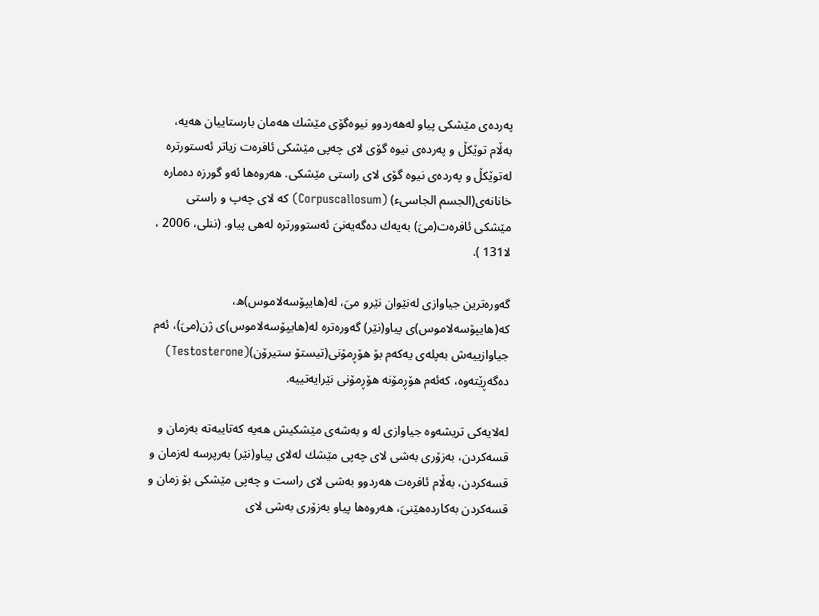په‌رده‌ى مێشكى پیاو له‌هه‌ردوو نیوه‌گۆى مێشك هه‌مان بارستاییان هه‌یه‌، به‌ڵام توێكڵ و په‌رده‌ى نیوه‌ گۆى لاى چه‌پى مێشكى ئافره‌ت زیاتر ئه‌ستورتره‌ له‌توێكڵ و په‌رده‌ى نیوه‌ گۆى لاى راستى مێشكى. هه‌روه‌ها ئه‌و گورزه‌ ده‌ماره‌ خانانه‌ى(الجسم الجاسىء) (Corpuscallosum) كه‌ لاى چه‌پ و راستى مێشكى ئافره‌ت(مىَ) به‌یه‌ك ده‌گه‌یه‌نىَ ئه‌ستوورتره‌ له‌هى پیاو. (ننلى، 2006 ، لا131 ).

گه‌وره‌ترین جیاوازى له‌نێوان نێرو مىَ، له‌(هایپۆسه‌لاموس)ه‌، كه‌(هایپۆسه‌لاموس)ى پیاو(نێر) گه‌وره‌تره‌ له‌(هایپۆسه‌لاموس)ى ژن(مىَ)، ئه‌م جیاوازییه‌ش به‌پله‌ى یه‌كه‌م بۆ هۆڕمۆنى(تیستۆ ستیرۆن)(Testosterone) ده‌گه‌ڕێته‌وه‌، كه‌ئه‌م هۆڕمۆنه‌ هۆڕمۆنى نێرایه‌تییه‌.

له‌لایه‌كى تریشه‌وه‌ جیاوازى له‌ و به‌شه‌ى مێشكیش هه‌یه‌ كه‌تایبه‌ته‌ به‌زمان و قسه‌كردن، به‌زۆرى به‌شى لاى چه‌پى مێشك له‌لاى پیاو(نێر) به‌رپرسه‌ له‌زمان و قسه‌كردن، به‌ڵام ئافره‌ت هه‌ردوو به‌شى لاى راست و چه‌پى مێشكى بۆ زمان و قسه‌كردن به‌كارده‌هێنىَ، هه‌روه‌ها پیاو به‌زۆرى به‌شى لاى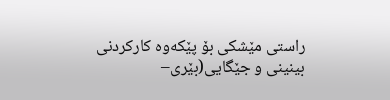راستى مێشكى بۆ پێكه‌وه‌ كاركردنى بینینى و جێگایى(بێری–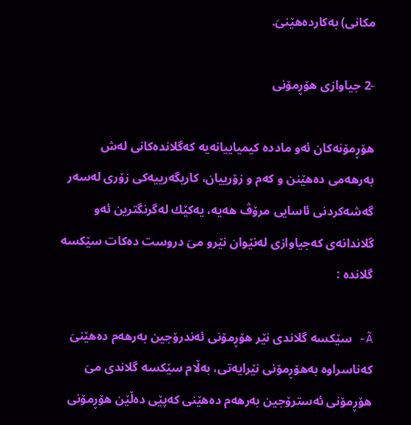مكانی) به‌كارده‌هێنىَ.

-2 جیاوازى هۆڕمۆنى

هۆڕمۆنه‌كان ئه‌و مادده‌ كیمیاییانه‌یه‌ كه‌گلانده‌كانى له‌ش به‌رهه‌مى ده‌هێنن و كه‌م و زۆرییان، كاریگه‌رییه‌كى زۆرى له‌سه‌ر گه‌شه‌كردنى ئاسایى مرۆڤ هه‌یه‌، یه‌كێك له‌گرنگترین ئه‌و گلاندانه‌ى كه‌جیاوازى له‌نێوان نێرو مىَ دروست ده‌كات سێكسه‌ گلانده‌ :

Ã- سێكسه‌ گلاندى نێر هۆڕمۆنى ئه‌ندرۆجین به‌رهه‌م ده‌هێنىَ كه‌ناسراوه‌ به‌هۆڕمۆنى نێرایه‌تى، به‌ڵام سێكسه‌ گلاندى مىَ هۆڕمۆنى ئه‌سترۆجین به‌رهه‌م ده‌هێنى كه‌پێى ده‌ڵێن هۆڕمۆنى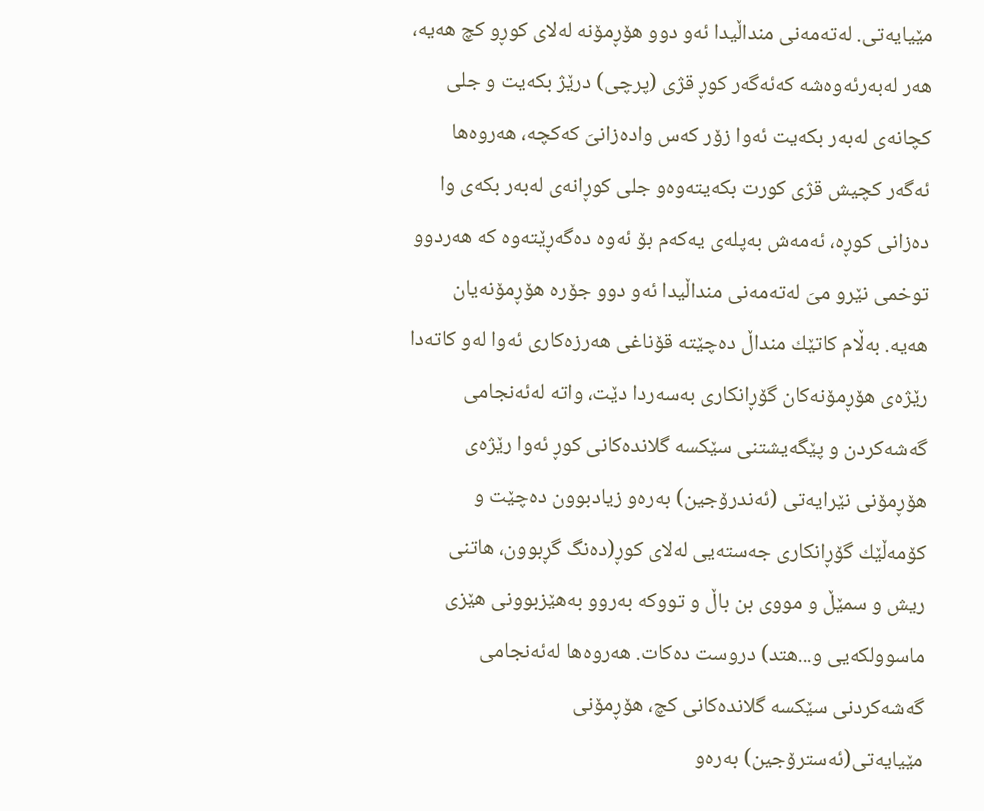مێیایه‌تى. له‌ته‌مه‌نى منداڵیدا ئه‌و دوو هۆڕمۆنه‌ له‌لاى كوڕو كچ هه‌یه‌، هه‌ر له‌به‌رئه‌وه‌شه‌ كه‌ئه‌گه‌ر كوڕ قژى (پرچى) درێژ بكه‌یت و جلى كچانه‌ى له‌به‌ر بكه‌یت ئه‌وا زۆر كه‌س واده‌زانىَ كه‌كچه‌، هه‌روه‌ها ئه‌گه‌ر كچیش قژى كورت بكه‌یته‌وه‌و جلى كوڕانه‌ى له‌به‌ر بكه‌ى وا ده‌زانى كوڕه‌، ئه‌مه‌ش به‌پله‌ى یه‌كه‌م بۆ ئه‌وه‌ ده‌گه‌ڕێته‌وه‌ كه‌ هه‌ردوو توخمى نێرو مىَ له‌ته‌مه‌نى منداڵیدا ئه‌و دوو جۆره‌ هۆڕمۆنه‌یان هه‌یه‌. به‌ڵام كاتێك منداڵ ده‌چێته‌ قۆناغى هه‌رزه‌كارى ئه‌وا له‌و كاته‌دا رێژه‌ى هۆڕمۆنه‌كان گۆڕانكارى به‌سه‌ردا دێت، واته‌ له‌ئه‌نجامى گه‌شه‌كردن و پێگه‌یشتنى سێكسه‌ گلانده‌كانى كوڕ ئه‌وا رێژه‌ى هۆڕمۆنى نێرایه‌تى (ئه‌ندرۆجین) به‌ره‌و زیادبوون ده‌چێت و كۆمه‌ڵێك گۆڕانكارى جه‌سته‌یى له‌لاى كوڕ(ده‌نگ گڕبوون، هاتنى ریش و سمێڵ و مووى بن باڵ و تووكه‌ به‌روو به‌هێزبوونى هێزى ماسوولكه‌یى و...هتد) دروست ده‌كات. هه‌روه‌ها له‌ئه‌نجامى گه‌شه‌كردنى سێكسه‌ گلانده‌كانى كچ، هۆڕمۆنى مێیایه‌تى(ئه‌سترۆجین) به‌ره‌و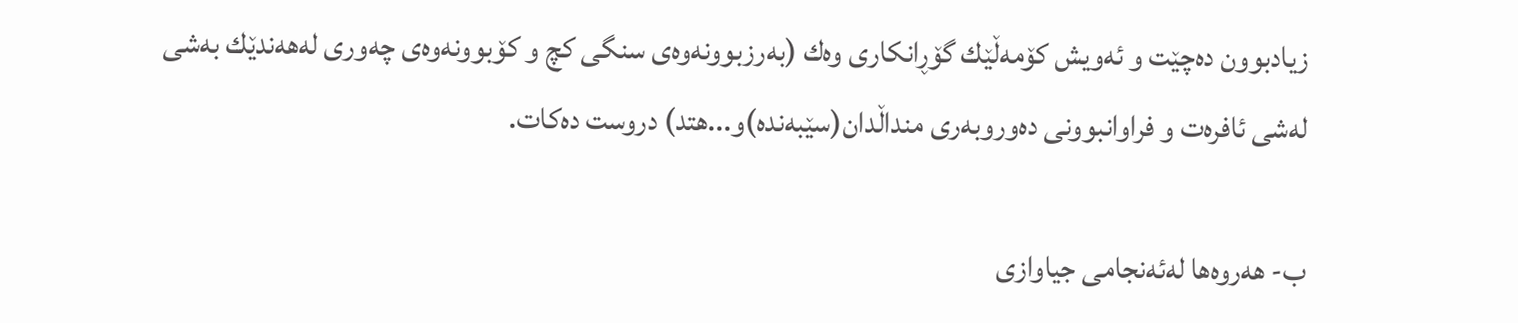زیادبوون ده‌چێت و ئه‌ویش كۆمه‌ڵێك گۆڕانكارى وه‌ك (به‌رزبوونه‌وه‌ى سنگى كچ و كۆبوونه‌وه‌ى چه‌ورى له‌هه‌ندێك به‌شى له‌شى ئافره‌ت و فراوانبوونى ده‌وروبه‌رى منداڵدان(سێبه‌نده‌)و...هتد) دروست ده‌كات.

ب- هه‌روه‌ها له‌ئه‌نجامى جیاوازى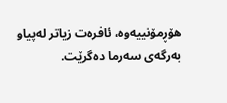هۆڕمۆنییه‌وه‌، ئافره‌ت زیاتر له‌پیاو به‌رگه‌ى سه‌رما ده‌گرێت.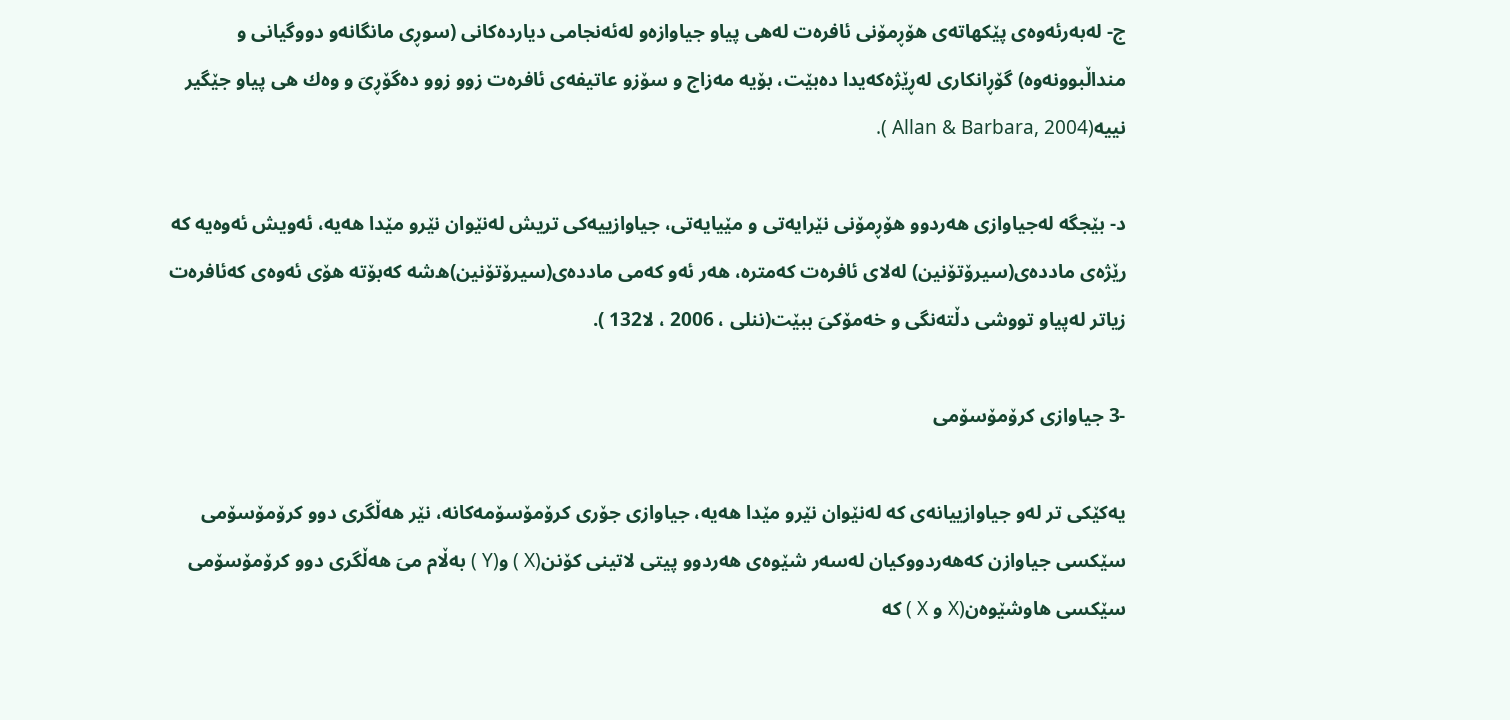ج- له‌به‌رئه‌وه‌ى پێكهاته‌ى هۆڕمۆنى ئافره‌ت له‌هى پیاو جیاوازه‌و له‌ئه‌نجامى دیارده‌كانى (سوڕى مانگانه‌و دووگیانى و منداڵبوونه‌وه‌) گۆڕانكارى له‌ڕێژه‌كه‌یدا ده‌بێت، بۆیه‌ مه‌زاج و سۆزو عاتیفه‌ى ئافره‌ت زوو زوو ده‌گۆڕىَ و وه‌ك هى پیاو جێگیر نییه‌(Allan & Barbara, 2004 ).

د- بێجگه‌ له‌جیاوازى هه‌ردوو هۆڕمۆنى نێرایه‌تى و مێیایه‌تى، جیاوازییه‌كى تریش له‌نێوان نێرو مێدا هه‌یه‌، ئه‌ویش ئه‌وه‌یه‌ كه‌ رێژه‌ى مادده‌ى(سیرۆتۆنین) له‌لاى ئافره‌ت كه‌متره‌، هه‌ر ئه‌و كه‌مى مادده‌ى(سیرۆتۆنین)ه‌شه‌ كه‌بۆته‌ هۆى ئه‌وه‌ى كه‌ئافره‌ت زیاتر له‌پیاو تووشى دڵته‌نگى و خه‌مۆكىَ ببێت(ننلى ، 2006 ، لا132 ).

-3 جیاوازى كرۆمۆسۆمى

یه‌كێكى تر له‌و جیاوازییانه‌ى كه‌ له‌نێوان نێرو مێدا هه‌یه‌، جیاوازى جۆرى كرۆمۆسۆمه‌كانه‌، نێر هه‌ڵگرى دوو كرۆمۆسۆمى سێكسى جیاوازن كه‌هه‌ردووكیان له‌سه‌ر شێوه‌ى هه‌ردوو پیتى لاتینى كۆنن(X ) و(Y ) به‌ڵام مىَ هه‌ڵگرى دوو كرۆمۆسۆمى سێكسى هاوشێوه‌ن(X و X ) كه‌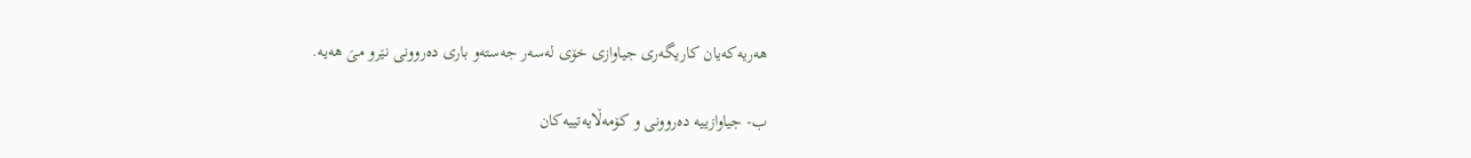هه‌ریه‌كه‌یان كاریگه‌رى جیاوازى خۆى له‌سه‌ر جه‌سته‌و بارى ده‌روونى نێرو مىَ هه‌یه‌.

ب- جیاوازییه‌ ده‌روونى و كۆمه‌ڵایه‌تییه‌كان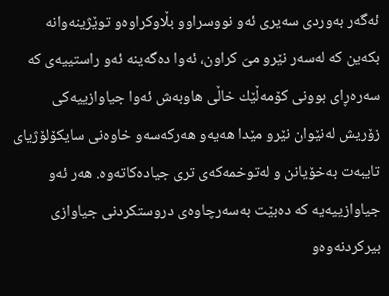ئه‌گه‌ر به‌وردى سه‌یرى ئه‌و نووسراوو بڵاوكراوه‌و توێژینه‌وانه‌ بكه‌ین كه‌ له‌سه‌ر نێرو مىَ كراون، ئه‌وا ده‌گه‌ینه‌ ئه‌و راستییه‌ى كه‌ سه‌ره‌ڕاى بوونى كۆمه‌ڵێك خاڵى هاوبه‌ش ئه‌وا جیاوازییه‌كى زۆریش له‌نێوان نێرو مێدا هه‌یه‌و هه‌ركه‌سه‌و خاوه‌نى سایكۆلۆژیاى تایبه‌ت به‌خۆیانن و له‌توخمه‌كه‌ى ترى جیاده‌كاته‌وه‌. هه‌ر ئه‌و جیاوازییه‌یه‌ كه‌ ده‌بێت به‌سه‌رچاوه‌ى دروستكردنى جیاوازى بیركردنه‌وه‌و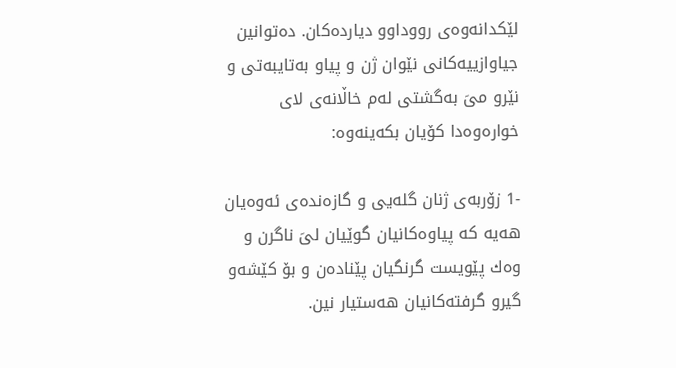لێكدانه‌وه‌ى رووداوو دیارده‌كان. ده‌توانین جیاوازییه‌كانى نێوان ژن و پیاو به‌تایبه‌تى و نێرو مىَ به‌گشتى له‌م خاڵانه‌ى لاى خواره‌وه‌دا كۆیان بكه‌ینه‌وه‌:

-1 زۆربه‌ى ژنان گله‌یى و گازه‌نده‌ى ئه‌وه‌یان هه‌یه‌ كه‌ پیاوه‌كانیان گوێیان لىَ ناگرن و وه‌ك پێویست گرنگیان پێناده‌ن و بۆ كێشه‌و گیرو گرفته‌كانیان هه‌ستیار نین.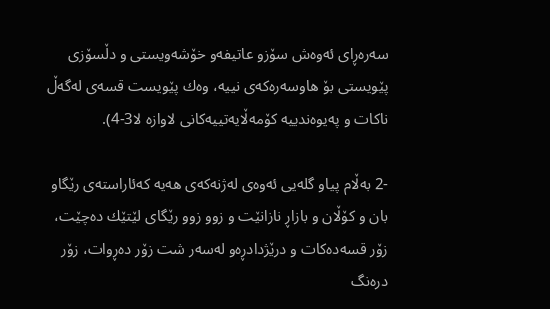سه‌ره‌ڕاى ئه‌وه‌ش سۆزو عاتیفه‌و خۆشه‌ویستى و دڵسۆزى پێویستى بۆ هاوسه‌ره‌كه‌ى نییه‌، وه‌ك پێویست قسه‌ى له‌گه‌ڵ ناكات و په‌یوه‌ندییه‌ كۆمه‌ڵایه‌تییه‌كانى لاوازه‌ لا3-4).

-2 به‌ڵام پیاو گله‌یى ئه‌وه‌ى له‌ژنه‌كه‌ى هه‌یه‌ كه‌ئاراسته‌ى رێگاو بان و كۆڵان و بازاڕ نازانێت و زوو زوو رێگاى لێتێك ده‌چێت، زۆر قسه‌ده‌كات و درێژدادڕه‌و له‌سه‌ر شت زۆر ده‌ڕوات، زۆر دره‌نگ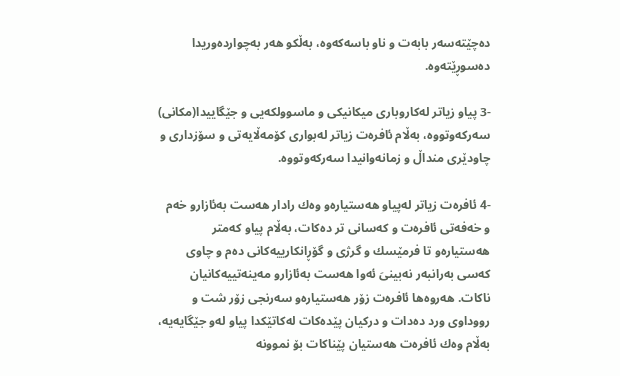ده‌چێته‌سه‌ر بابه‌ت و ناو باسه‌كه‌وه‌، به‌ڵكو هه‌ر به‌چوارده‌وریدا ده‌سوڕێته‌وه‌.

-3 پیاو زیاتر له‌كاروبارى میكانیكى و ماسوولكه‌یى و جێگاییدا(مكانى) سه‌ركه‌وتووه‌، به‌ڵام ئافره‌ت زیاتر له‌بوارى كۆمه‌ڵایه‌تى و سۆزدارى و چاودێرى منداڵ و زمانه‌وانیدا سه‌ركه‌وتووه‌.

-4 ئافره‌ت زیاتر له‌پیاو هه‌ستیاره‌و وه‌ك رادار هه‌ست به‌ئازارو خه‌م و خه‌فه‌تى ئافره‌ت و كه‌سانى تر ده‌كات، به‌ڵام پیاو كه‌متر هه‌ستیاره‌و تا فرمێسك و گرژى و گۆڕانكارییه‌كانى ده‌م و چاوى كه‌سى به‌رانبه‌ر نه‌بینىَ ئه‌وا هه‌ست به‌ئازارو مه‌ینه‌تییه‌كانیان ناكات. هه‌روه‌ها ئافره‌ت زۆر هه‌ستیاره‌و سه‌رنجى زۆر شت و رووداوى ورد ده‌دات و دركیان پێده‌كات له‌كاتێكدا پیاو له‌و جێگایه‌یه‌، به‌ڵام وه‌ك ئافره‌ت هه‌ستیان پێناكات بۆ نموونه‌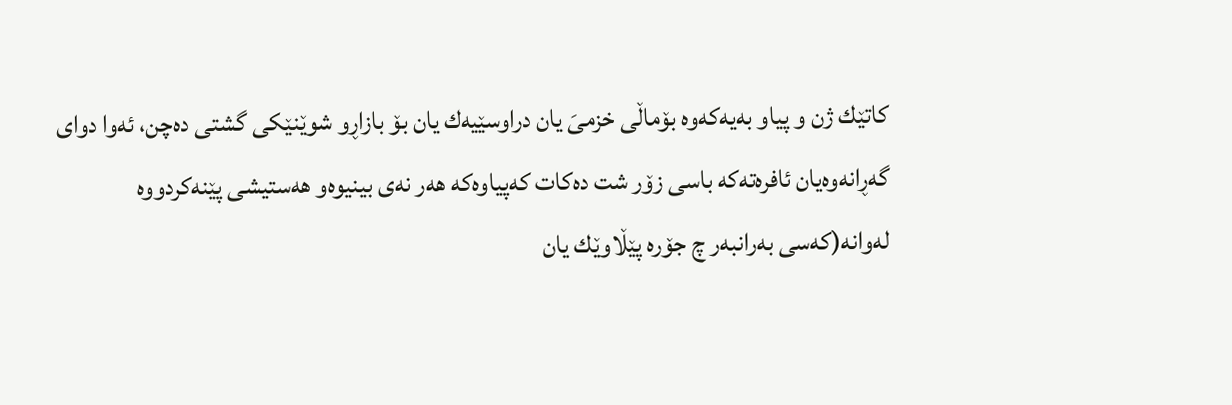كاتێك ژن و پیاو به‌یه‌كه‌وه‌ بۆماڵى خزمىَ یان دراوسێیه‌ك یان بۆ بازاڕو شوێنێكى گشتى ده‌چن، ئه‌وا دواى گه‌ڕانه‌وه‌یان ئافره‌ته‌كه‌ باسى زۆر شت ده‌كات كه‌پیاوه‌كه‌ هه‌ر نه‌ى بینیوه‌و هه‌ستیشى پێنه‌كردووه‌ له‌وانه‌(كه‌سى به‌رانبه‌ر چ جۆره‌ پێڵاوێك یان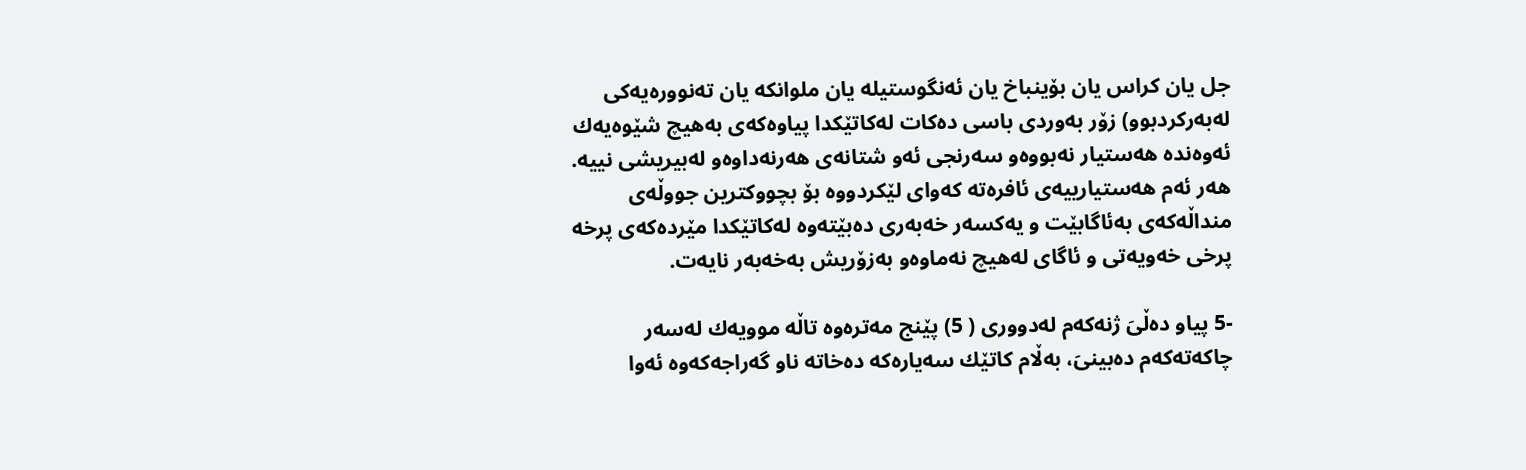جل یان كراس یان بۆینباخ یان ئه‌نگوستیله‌ یان ملوانكه‌ یان ته‌نووره‌یه‌كى له‌به‌ركردبوو) زۆر به‌وردى باسى ده‌كات له‌كاتێكدا پیاوه‌كه‌ى به‌هیچ شێوه‌یه‌ك ئه‌وه‌نده‌ هه‌ستیار نه‌بووه‌و سه‌رنجى ئه‌و شتانه‌ى هه‌رنه‌داوه‌و له‌بیریشى نییه‌. هه‌ر ئه‌م هه‌ستیارییه‌ى ئافره‌ته‌ كه‌واى لێكردووه‌ بۆ بچووكترین جووڵه‌ى منداڵه‌كه‌ى به‌ئاگابێت و یه‌كسه‌ر خه‌به‌رى ده‌بێته‌وه‌ له‌كاتێكدا مێرده‌كه‌ى پرخه‌ پرخى خه‌ویه‌تى و ئاگاى له‌هیچ نه‌ماوه‌و به‌زۆریش به‌خه‌به‌ر نایه‌ت.

-5 پیاو ده‌ڵىَ ژنه‌كه‌م له‌دوورى ( 5) پێنج مه‌تره‌وه‌ تاڵه‌ موویه‌ك له‌سه‌ر چاكه‌ته‌كه‌م ده‌بینىَ، به‌ڵام كاتێك سه‌یاره‌كه‌ ده‌خاته‌ ناو گه‌راجه‌كه‌وه‌ ئه‌وا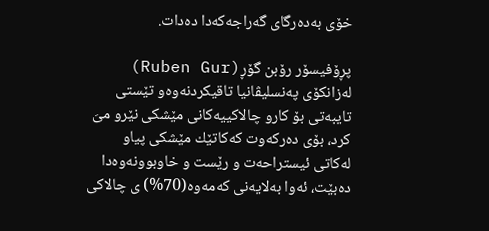خۆى به‌ده‌رگاى گه‌راجه‌كه‌دا ده‌دات.

پڕۆفیسۆر رۆبن گۆڕ(Ruben Gur) له‌زانكۆى په‌نسلیڤانیا تاقیكردنه‌وه‌و تێستى تایبه‌تى بۆ كارو چالاكییه‌كانى مێشكى نێرو مىَ كرد، بۆى ده‌ركه‌وت كه‌كاتێك مێشكى پیاو له‌كاتى ئیستراحه‌ت و رێست و خاوبوونه‌وه‌دا ده‌بێت، ئه‌وا به‌لایه‌نى كه‌مه‌وه‌(70%) ى چالاكى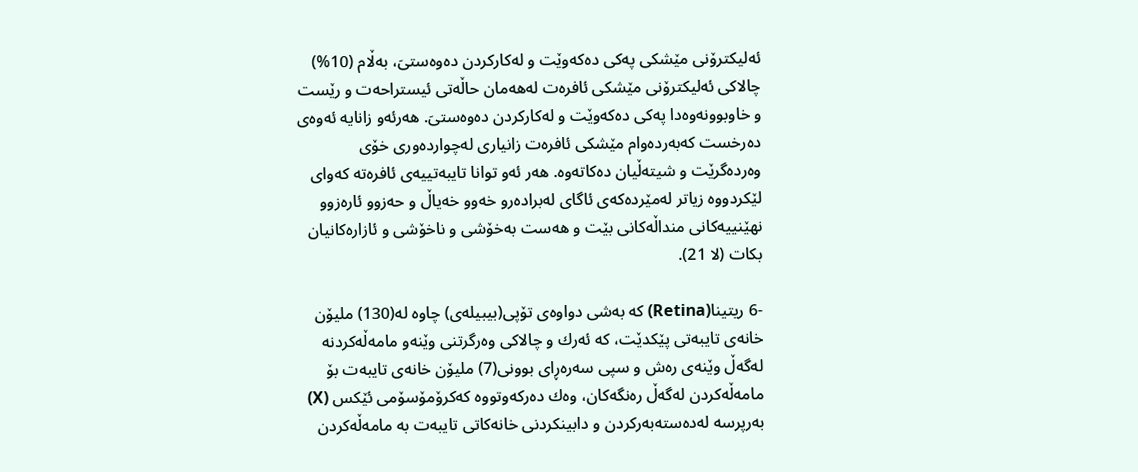ئه‌لیكترۆنى مێشكى په‌كى ده‌كه‌وێت و له‌كاركردن ده‌وه‌ستىَ، به‌ڵام (10%) چالاكى ئه‌لیكترۆنى مێشكى ئافره‌ت له‌هه‌مان حاڵه‌تى ئیستراحه‌ت و رێست و خاوبوونه‌وه‌دا په‌كى ده‌كه‌وێت و له‌كاركردن ده‌وه‌ستىَ. هه‌رئه‌و زانایه‌ ئه‌وه‌ى ده‌رخست كه‌به‌رده‌وام مێشكى ئافره‌ت زانیارى له‌چوارده‌ورى خۆى وه‌رده‌گرێت و شیته‌ڵیان ده‌كاته‌وه‌. هه‌ر ئه‌و توانا تایبه‌تییه‌ى ئافره‌ته‌ كه‌واى لێكردووه‌ زیاتر له‌مێرده‌كه‌ى ئاگاى له‌براده‌رو خه‌وو خه‌یاڵ و حه‌زوو ئاره‌زوو نهێنییه‌كانى منداڵه‌كانى بێت و هه‌ست به‌خۆشى و ناخۆشى و ئازاره‌كانیان بكات (لا 21).

-6 ریتینا(Retina) كه‌ به‌شى دواوه‌ى تۆپى(بیبیله‌ى) چاوه‌ له‌(130) ملیۆن خانه‌ى تایبه‌تى پێكدێت، كه‌ ئه‌رك و چالاكى وه‌رگرتنى وێنه‌و مامه‌ڵه‌كردنه‌ له‌گه‌ڵ وێنه‌ى ره‌ش و سپى سه‌ره‌ڕاى بوونى(7) ملیۆن خانه‌ى تایبه‌ت بۆ مامه‌ڵه‌كردن له‌گه‌ڵ ره‌نگه‌كان، وه‌ك ده‌ركه‌وتووه‌ كه‌كرۆمۆسۆمى ئێكس (X) به‌رپرسه‌ له‌ده‌سته‌به‌ركردن و دابینكردنى خانه‌كاتى تایبه‌ت به‌ مامه‌ڵه‌كردن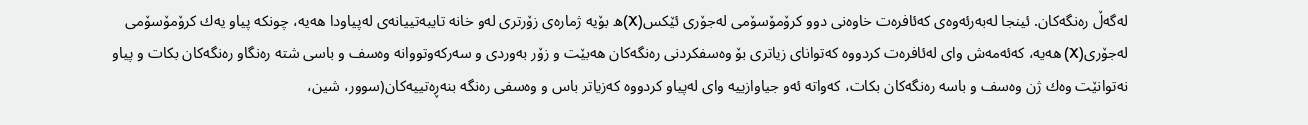له‌گه‌ڵ ره‌نگه‌كان. ئینجا له‌به‌رئه‌وه‌ى كه‌ئافره‌ت خاوه‌نى دوو كرۆمۆسۆمى له‌جۆرى ئێكس(X)ه‌ بۆیه‌ ژماره‌ى زۆرترى له‌و خانه‌ تایبه‌تییانه‌ى له‌پیاودا هه‌یه‌، چونكه‌ پیاو یه‌ك كرۆمۆسۆمى له‌جۆرى(X) هه‌یه‌، كه‌ئه‌مه‌ش واى له‌ئافره‌ت كردووه‌ كه‌تواناى زیاترى بۆ وه‌سفكردنى ره‌نگه‌كان هه‌بێت و زۆر به‌وردى و سه‌ركه‌وتووانه‌ وه‌سف و باسى شته‌ ره‌نگاو ره‌نگه‌كان بكات و پیاو نه‌توانێت وه‌ك ژن وه‌سف و باسه‌ ره‌نگه‌كان بكات، كه‌واته‌ ئه‌و جیاوازییه‌ واى له‌پیاو كردووه‌ كه‌زیاتر باس و وه‌سفى ره‌نگه‌ بنه‌ڕه‌تییه‌كان(سوور، شین،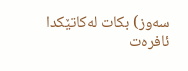سه‌وز) بكات له‌كاتێكدا ئافره‌ت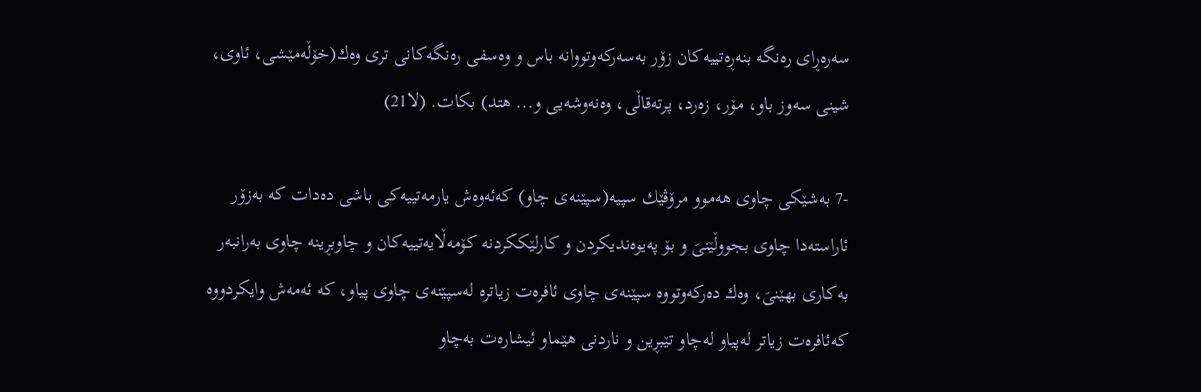سه‌ره‌ڕاى ره‌نگه‌ بنه‌ڕه‌تییه‌كان زۆر به‌سه‌ركه‌وتووانه‌ باس و وه‌سفى ره‌نگه‌كانى ترى وه‌ك(خۆڵه‌مێشى، ئاوى، شینى سه‌وز باو، مۆر، زه‌رد، پرته‌قاڵى، وه‌نه‌وشه‌یى و... هتد) بكات. (لا21)

-7 به‌شێكى چاوى هه‌موو مرۆڤێك سپیه‌(سپێنه‌ى چاو) كه‌ئه‌وه‌ش یارمه‌تییه‌كى باشى ده‌دات كه‌ به‌زۆر ئاراسته‌دا چاوى بجووڵێنىَ و بۆ په‌یوه‌ندیكردن و كارلێككردنه‌ كۆمه‌ڵایه‌تییه‌كان و چاوبڕینه‌ چاوى به‌رانبه‌ر به‌كارى بهێنىَ، وه‌ك ده‌ركه‌وتووه‌ سپێنه‌ى چاوى ئافره‌ت زیاتره‌ له‌سپێنه‌ى چاوى پیاو، كه‌ ئه‌مه‌ش وایكردووه‌ كه‌ئافره‌ت زیاتر له‌پیاو له‌چاو تێبڕین و ناردنى هێماو ئیشاره‌ت به‌چاو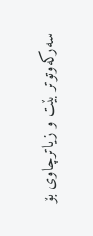سه‌ركه‌وتوتر بێت و زیاترچاوى بۆ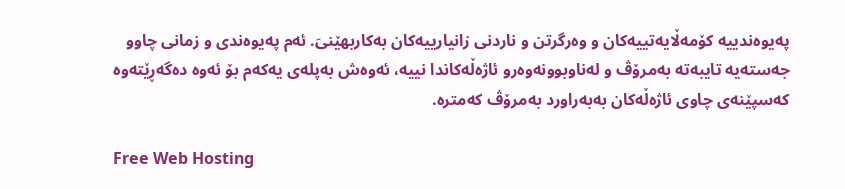په‌یوه‌ندییه‌ كۆمه‌ڵایه‌تییه‌كان و وه‌رگرتن و ناردنى زانیارییه‌كان به‌كاربهێنىَ. ئه‌م په‌یوه‌ندى و زمانى چاوو جه‌سته‌یه‌ تایبه‌ته‌ به‌مرۆڤ و له‌ناوبوونه‌وه‌رو ئاژه‌ڵه‌كاندا نییه‌، ئه‌وه‌ش به‌پله‌ى یه‌كه‌م بۆ ئه‌وه‌ ده‌گه‌ڕێته‌وه‌ كه‌سپێنه‌ى چاوى ئاژه‌ڵه‌كان به‌به‌راورد به‌مرۆڤ كه‌متره‌.

Free Web Hosting